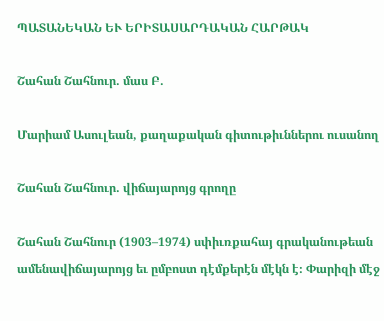ՊԱՏԱՆԵԿԱՆ ԵՒ ԵՐԻՏԱՍԱՐԴԱԿԱՆ ՀԱՐԹԱԿ

Շահան Շահնուր. մաս Բ.

Մարիամ Ասուլեան, քաղաքական գիտութիւններու ուսանող

Շահան Շահնուր. վիճայարոյց գրողը

Շահան Շահնուր (1903–1974) սփիւռքահայ գրականութեան ամենավիճայարոյց եւ ըմբոստ դէմքերէն մէկն է։ Փարիզի մէջ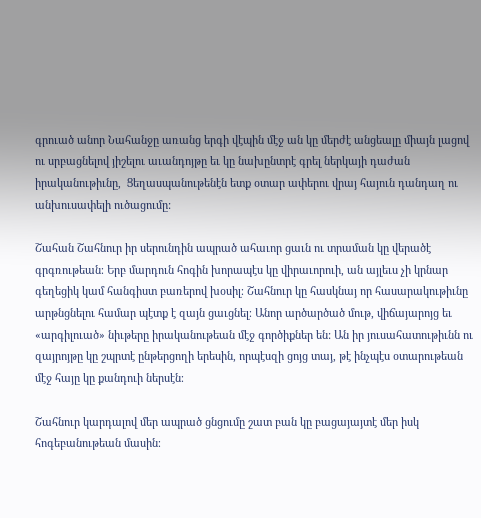գրուած անոր Նահանջը առանց երգի վէպին մէջ ան կը մերժէ անցեալը միայն լացով ու սրբացնելով յիշելու աւանդոյթը եւ կը նախընտրէ գրել ներկայի դաժան իրականութիւնը,  Ցեղասպանութենէն ետք օտար ափերու վրայ հայուն դանդաղ ու անխուսափելի ուծացումը:

Շահան Շահնուր իր սերունդին ապրած ահաւոր ցաւն ու տրաման կը վերածէ գրգռութեան։ Երբ մարդուն հոգին խորապէս կը վիրաւորուի, ան այլեւս չի կրնար գեղեցիկ կամ հանգիստ բառերով խօսիլ։ Շահնուր կը հասկնայ որ հասարակութիւնը արթնցնելու համար պէտք է զայն ցաւցնել։ Անոր արծարծած մութ, վիճայարոյց եւ «արգիլուած» նիւթերը իրականութեան մէջ գործիքներ են: Ան իր յուսահատութիւնն ու զայրոյթը կը շպրտէ ընթերցողի երեսին, որպէսզի ցոյց տայ, թէ ինչպէս օտարութեան մէջ հայը կը քանդուի ներսէն։

Շահնուր կարդալով մեր ապրած ցնցումը շատ բան կը բացայայտէ մեր իսկ հոգեբանութեան մասին։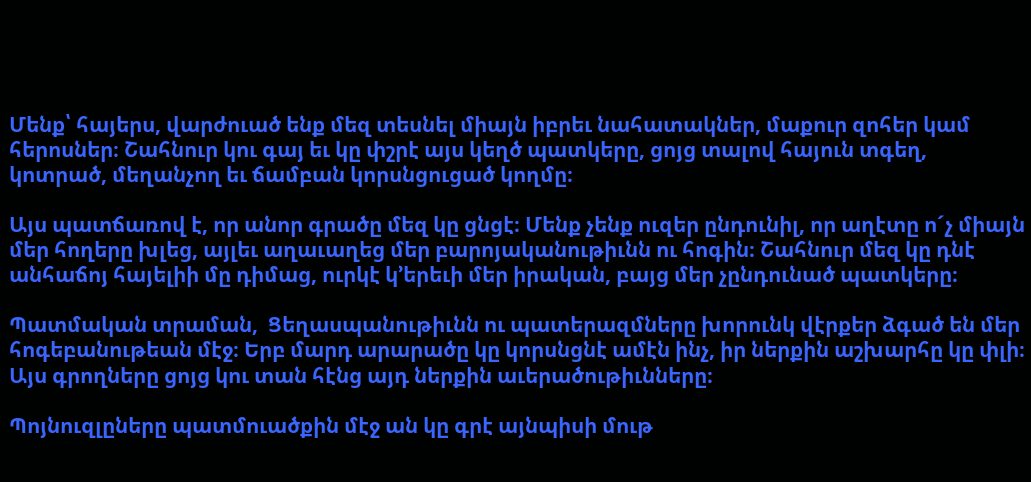Մենք՝ հայերս, վարժուած ենք մեզ տեսնել միայն իբրեւ նահատակներ, մաքուր զոհեր կամ հերոսներ։ Շահնուր կու գայ եւ կը փշրէ այս կեղծ պատկերը, ցոյց տալով հայուն տգեղ, կոտրած, մեղանչող եւ ճամբան կորսնցուցած կողմը։

Այս պատճառով է, որ անոր գրածը մեզ կը ցնցէ։ Մենք չենք ուզեր ընդունիլ, որ աղէտը ո´չ միայն մեր հողերը խլեց, այլեւ աղաւաղեց մեր բարոյականութիւնն ու հոգին։ Շահնուր մեզ կը դնէ անհաճոյ հայելիի մը դիմաց, ուրկէ կ’երեւի մեր իրական, բայց մեր չընդունած պատկերը։

Պատմական տրաման,  Ցեղասպանութիւնն ու պատերազմները խորունկ վէրքեր ձգած են մեր հոգեբանութեան մէջ։ Երբ մարդ արարածը կը կորսնցնէ ամէն ինչ, իր ներքին աշխարհը կը փլի։ Այս գրողները ցոյց կու տան հէնց այդ ներքին աւերածութիւնները։

Պոյնուզլըները պատմուածքին մէջ ան կը գրէ այնպիսի մութ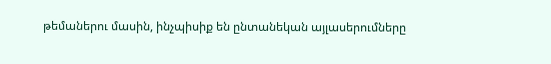թեմաներու մասին, ինչպիսիք են ընտանեկան այլասերումները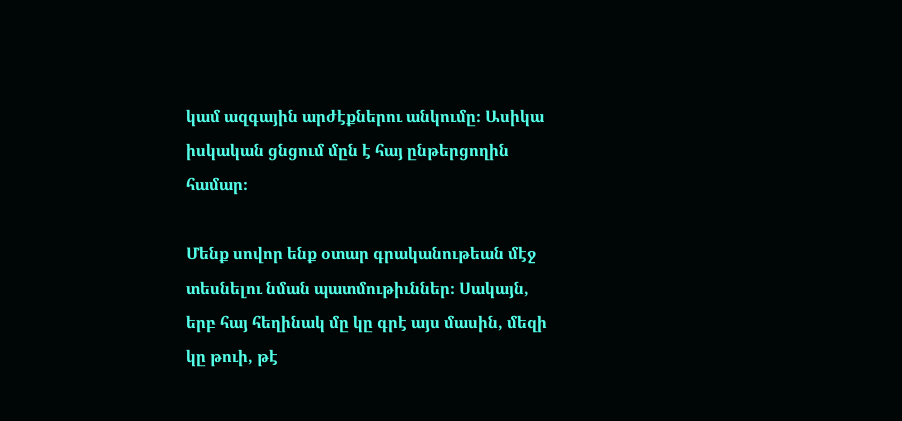կամ ազգային արժէքներու անկումը։ Ասիկա իսկական ցնցում մըն է հայ ընթերցողին համար։

Մենք սովոր ենք օտար գրականութեան մէջ տեսնելու նման պատմութիւններ։ Սակայն, երբ հայ հեղինակ մը կը գրէ այս մասին, մեզի կը թուի, թէ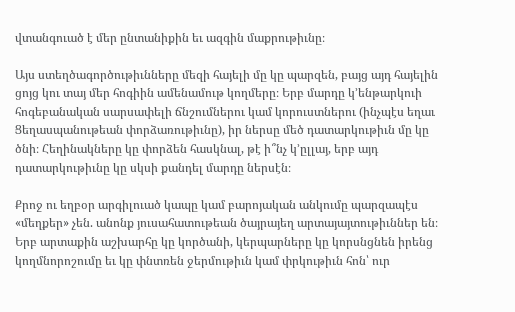վտանգուած է մեր ընտանիքին եւ ազգին մաքրութիւնը։

Այս ստեղծագործութիւնները մեզի հայելի մը կը պարզեն, բայց այդ հայելին ցոյց կու տայ մեր հոգիին ամենամութ կողմերը։ Երբ մարդը կ’ենթարկուի հոգեբանական սարսափելի ճնշումներու կամ կորուստներու (ինչպէս եղաւ  Ցեղասպանութեան փորձառութիւնը), իր ներսը մեծ դատարկութիւն մը կը ծնի։ Հեղինակները կը փորձեն հասկնալ, թէ ի՞նչ կ’ըլլայ, երբ այդ դատարկութիւնը կը սկսի քանդել մարդը ներսէն։

Քրոջ ու եղբօր արգիլուած կապը կամ բարոյական անկումը պարզապէս «մեղքեր» չեն. անոնք յուսահատութեան ծայրայեղ արտայայտութիւններ են։ Երբ արտաքին աշխարհը կը կործանի, կերպարները կը կորսնցնեն իրենց կողմնորոշումը եւ կը փնտռեն ջերմութիւն կամ փրկութիւն հոն՝ ուր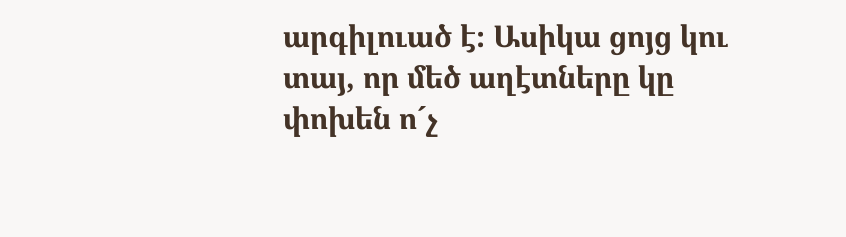արգիլուած է։ Ասիկա ցոյց կու տայ, որ մեծ աղէտները կը փոխեն ո´չ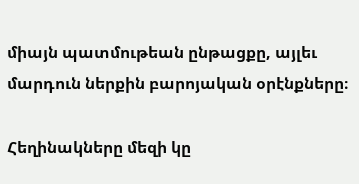միայն պատմութեան ընթացքը, այլեւ մարդուն ներքին բարոյական օրէնքները։

Հեղինակները մեզի կը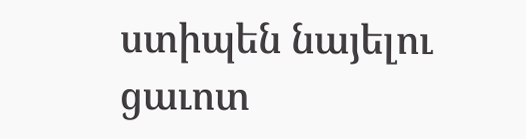ստիպեն նայելու ցաւոտ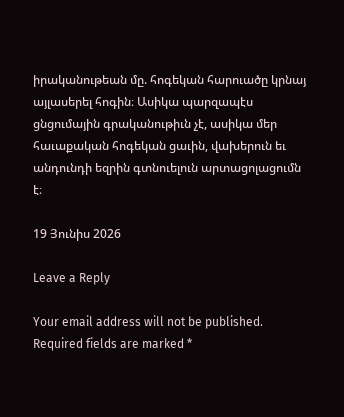իրականութեան մը. հոգեկան հարուածը կրնայ այլասերել հոգին։ Ասիկա պարզապէս ցնցումային գրականութիւն չէ, ասիկա մեր հաւաքական հոգեկան ցաւին, վախերուն եւ անդունդի եզրին գտնուելուն արտացոլացումն է։

19 Յունիս 2026

Leave a Reply

Your email address will not be published. Required fields are marked *